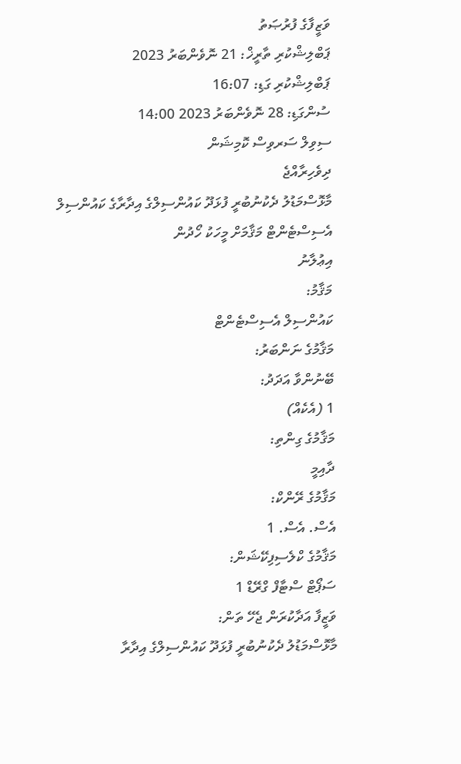ވަޒީފާގެ ފުރުޞަތު
ޕަބްލިޝްކުރި ތާރީޚް: 21 ނޮވެންބަރު 2023
ޕަބްލިޝްކުރި ގަޑި: 16:07
ސުންގަޑި: 28 ނޮވެންބަރު 2023 14:00
ސިވިލް ސަރވިސް ކޮމިޝަން
ދިވެހިރާއްޖެ
މާޅޮސްމަޑުލު ދެކުނުބުރީ ފުޅަދޫ ކައުންސިލްގެ އިދާރާގެ ކައުންސިލް އެސިސްޓެންޓް މަޤާމަށް މީހަކު ހޯދުން
އިޢުލާނު
މަޤާމު:
ކައުންސިލް އެސިސްޓެންޓް
މަޤާމުގެ ނަންބަރު:
ބޭނުންވާ އަދަދު:
1 (އެކެއް)
މަޤާމުގެ ގިންތި:
ދާއިމީ
މަޤާމުގެ ރޭންކް:
އެސް. އެސް. 1
މަޤާމުގެ ކްލެސިފިކޭޝަން:
ސަޕޯޓް ސްޓާފް ގްރޭޑް 1
ވަޒީފާ އަދާކުރަން ޖެހޭ ތަން:
މާޅޮސްމަޑުލު ދެކުނުބުރީ ފުޅަދޫ ކައުންސިލްގެ އިދާރާ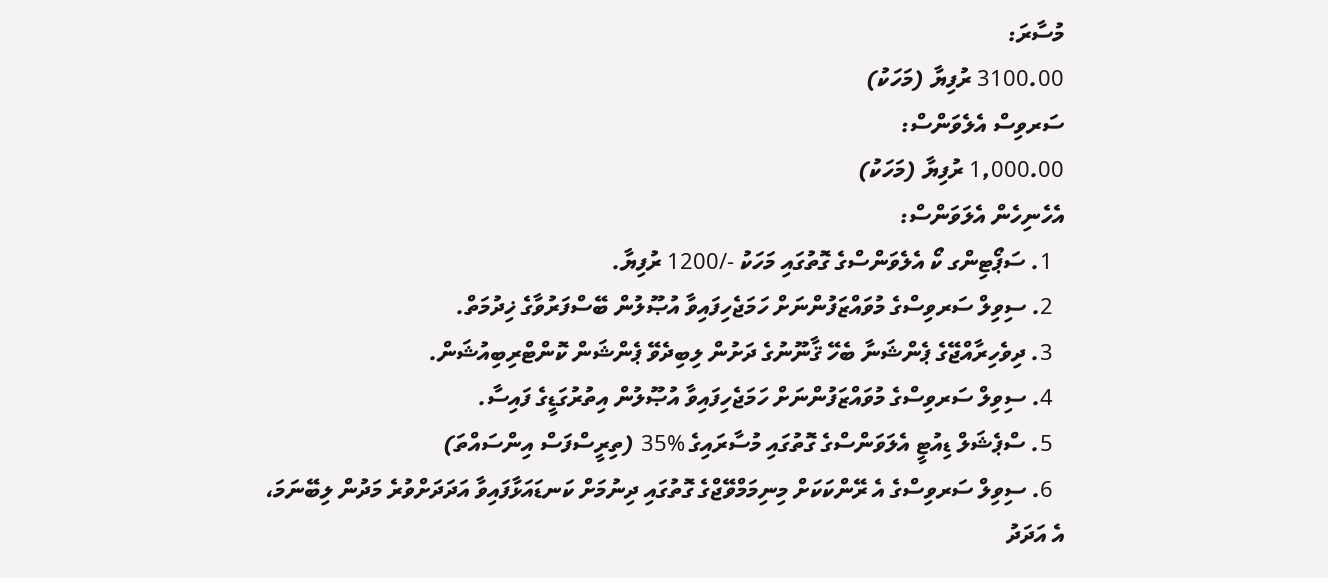މުސާރަ:
3100.00 ރުފިޔާ (މަހަކު)
ސަރވިސް އެލެވަންސް:
1,000.00 ރުފިޔާ (މަހަކު)
އެހެނިހެން އެލަވަންސް:
  1. ސަޕޯޓިންގ ކޯ އެލެވަންސްގެ ގޮތުގައި މަހަކު -/1200 ރުފިޔާ.
  2. ސިވިލް ސަރވިސްގެ މުވައްޒަފުންނަށް ހަމަޖެހިފައިވާ އުޞޫލުން ބޭސްފަރުވާގެ ޚިދުމަތް.
  3. ދިވެހިރާއްޖޭގެ ޕެންޝަނާ ބެހޭ ޤާނޫނުގެ ދަށުން ލިބިދެވޭ ޕެންޝަން ކޮންޓްރިބިއުޝަން.
  4. ސިވިލް ސަރވިސްގެ މުވައްޒަފުންނަށް ހަމަޖެހިފައިވާ އުޞޫލުން އިތުރުގަޑީގެ ފައިސާ.
  5. ސްޕެޝަލް ޑިއުޓީ އެލަވަންސްގެ ގޮތުގައި މުސާރައިގެ %35 (ތިރީސްފަސް އިންސައްތަ)
  6. ސިވިލް ސަރވިސްގެ އެ ރޭންކަކަށް މިނިމަމްވޭޖްގެ ގޮތުގައި ދިނުމަށް ކަނޑައަޅާފައިވާ އަދަދަށްވުރެ މަދުން ލިބޭނަމަ، އެ އަދަދު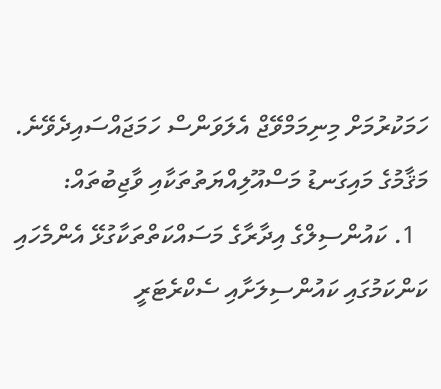ހަމަކުރުމަށް މިނިމަމްވޭޖް އެލަވަންސް ހަމަޖައްސައިދެވޭނެ.
މަޤާމުގެ މައިގަނޑު މަސްއޫލިއްޔަތުތަކާއި ވާޖިބުތައް:
  1. ކައުންސިލްގެ އިދާރާގެ މަސައްކަތްތަކާގުޅޭ އެންމެހައި ކަންކަމުގައި ކައުންސިލަށާއި ސެކްރެޓަރީ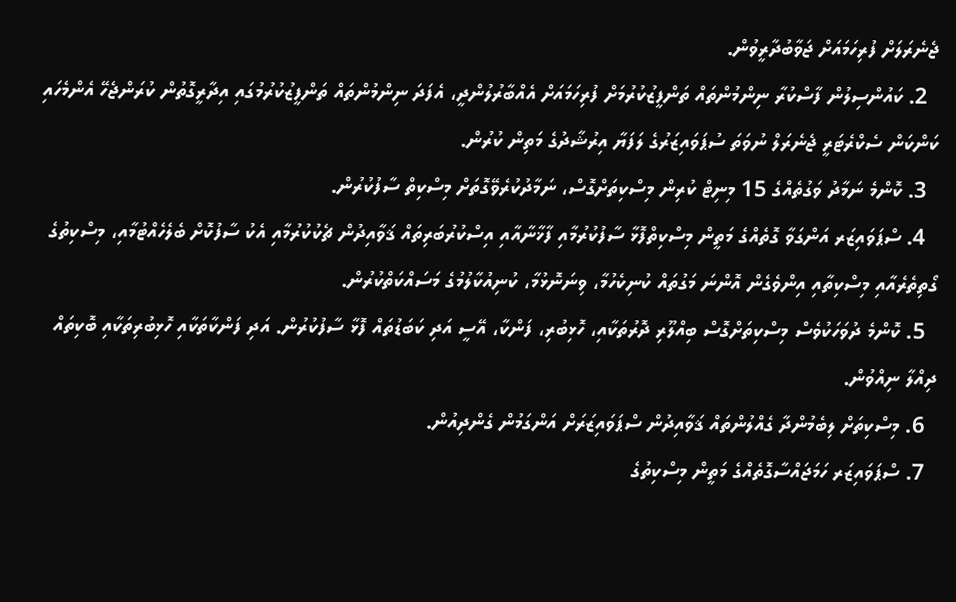ޖެނެރަލަށް ފުރިހަމައަށް ޖަވާބުދާރީވުން.
  2. ކައުންސިލުން ފާސްކުރާ ނިންމުންތައް ތަންފީޒުކުރުމަށް ފުރިހަމައަށް އެއްބާރުލުންދީ، އެފަދަ ނިންމުންތައް ތަންފީޒުކުރުމުގައި އިދާރީގޮތުން ކުރަންޖެހޭ އެންމެހައި ކަންކަން ސެކްރެޓަރީ ޖެނެރަލް ނުވަތަ ސުޕަވައިޒަރުގެ ލަފަޔާ އިރުޝާދުގެ މަތިން ކުރުން.
  3. ކޮންމެ ނަމާދު ވަގުތެއްގެ 15 މިނިޓް ކުރިން މިސްކިތަށްގޮސް، ނަމާދުކުރެވޭގޮތަށް މިސްކިތް ސާފުކުރުން.
  4. ސްޕަވައިޒަރ އަންގަވާ ގޮތެއްގެ މަތީން މިސްކިތްފޮޅާ ސާފުކުރުމާއި ފާޚާނާއާއި އިސްކުރުބަރިތައް ޤަވާއިދުން ޗެކުކުރުމާއި އެކު ސާފުކޮށް ބެލެހެއްޓުމާއި، މިސްކިތުގެ ގޯތިތެރެއާއި މިސްކިތާއި އިންވެގެން އޮންނަ މަގުތައް ކުނިކެހުމާ، ވިނަނޮޅުމާ، ކުނިއުކާލުމުގެ މަސައްކަތްކުރުން.
  5. ކޮންމެ ދުވަހަކުވެސް މިސްކިތަށްގޮސް ބިއްލޫރި ދޮރުތަކާއި، ހޮޅިބުރި، ފަންކާ، އޭސީ އަދި ކަބަޑުތައް ފޮޅާ ސާފުކުރުން. އަދި ފަންކާތަކާއި ހޮޅިބުރިތަކާއި ބޮކިތައް ދިއްލާ ނިއްވުން.
  6. މިސްކިތަށް ލިބެމުންދާ ގެއްލުންތައް ޤަވާއިދުން ސްޕަވައިޒަރަށް އަންގަމުން ގެންދިއުން.
  7. ސްޕަވައިޒަރ ހަމަޖައްސާގޮތެއްގެ މަތީން މިސްކިތުގެ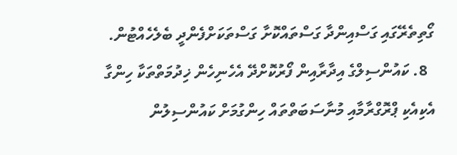ގޯތިތެރޭގައި ގަސްއިންދާ ގަސްތައްކޮށާ ގަސްތަކަށްފެންދީ ބެލެހެއްޓުން.
  8. ކައުންސިލްގެ އިދާރާއިން ފޯރުކޮށްދޭ އެހެނިހެން ޚިދުމަތްތަކާ ހިންގާ އެކިއެކި ޕްރޮގްރާމާއި މުނާސަބަތްތައް ހިންގުމަށް ކައުންސިލުން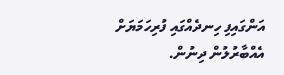އަންގައިފި ހިނދެއްގައި ފުރިހަމަޔަށް އެއްބާރުލުން ދިނުން.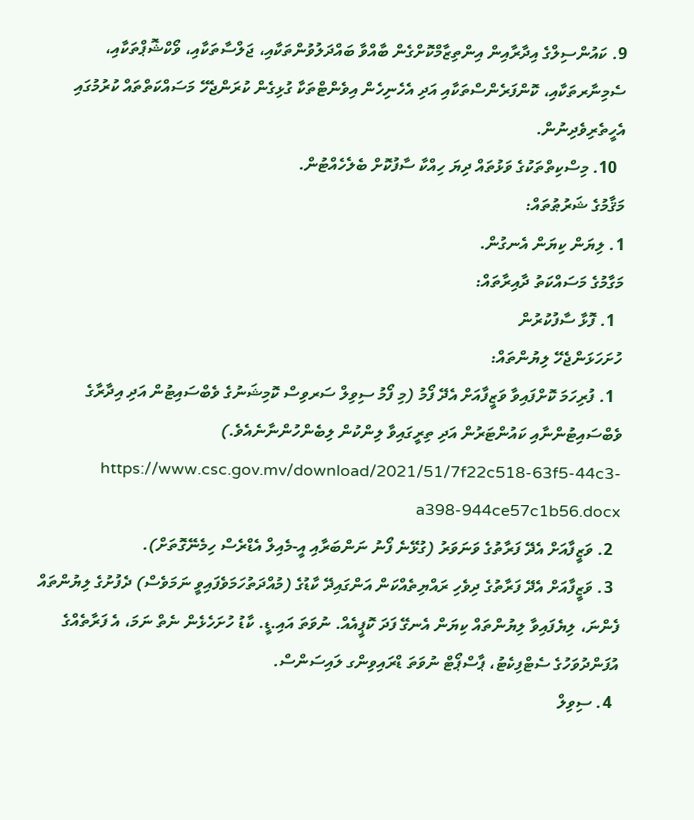9. ކައުންސިލްގެ އިދާރާއިން އިންތިޒާމްކޮށްގެން ބާއްވާ ބައްދަލުވުންތަކާއި، ޖަލްސާތަކާއި، ވޯކްޝޮޕްތަކާއި، ސެމިނާރތަކާއި، ކޮންފަރެންސްތަކާއި އަދި އެހެނިހެން އިވެންޓްތަކާ ގުޅިގެން ކުރަންޖެހޭ މަސައްކަތްތައް ކުރުމުގައި އެހީތެރިވެދިނުން.
  10. މިސްކިތްތަކުގެ ވަޅުތައް ދިޔަ ހިއްކާ ސާފުކޮށް ބެލެހެއްޓުން.
މަޤާމުގެ ޝަރުޠުތައް:
1. ލިޔަން ކިޔަން އެނގުން.
މަގާމުގެ މަސައްކަތު ދާއިރާތައް:
  1. ފޮޅާ ސާފުކުރުން
ހުށަހަޅަންޖެހޭ ލިޔުންތައް:
  1. ފުރިހަމަ ކޮށްފައިވާ ވަޒީފާއަށް އެދޭ ފޯމު (މި ފޯމު ސިވިލް ސަރވިސް ކޮމިޝަނުގެ ވެބްސައިޓުން އަދި އިދާރާގެ ވެބްސައިޓުންނާއި ކައުންޓަރުން އަދި ތިރީގައިވާ ލިންކުން ލިބެންހުންނާނެއެވެ.)   https://www.csc.gov.mv/download/2021/51/7f22c518-63f5-44c3-a398-944ce57c1b56.docx
  2. ވަޒީފާއަށް އެދޭ ފަރާތުގެ ވަނަވަރު (ގުޅޭނެ ފޯނު ނަންބަރާއި އީ-މެއިލް އެޑްރެސް ހިމެނޭގޮތަށް).
  3. ވަޒީފާއަށް އެދޭ ފަރާތުގެ ދިވެހި ރައްޔިތެއްކަން އަންގައިދޭ ކާޑުގެ (މުއްދަތުހަމަވެފައިވީ ނަމަވެސް) ދެފުށުގެ ލިޔުންތައް ފެންނަ، ލިޔެފައިވާ ލިޔުންތައް ކިޔަން އެނގޭ ފަދަ ކޮޕީއެއް. ނުވަތަ އައި.ޑީ. ކާޑު ހުށަހެޅެން ނެތް ނަމަ، އެ ފަރާތެއްގެ އުފަންދުވަހުގެ ސެޓްފިކެޓު، ޕާސްޕޯޓް ނުވަތަ ޑްރައިވިންގ ލައިސަންސް.
  4. ސިވިލް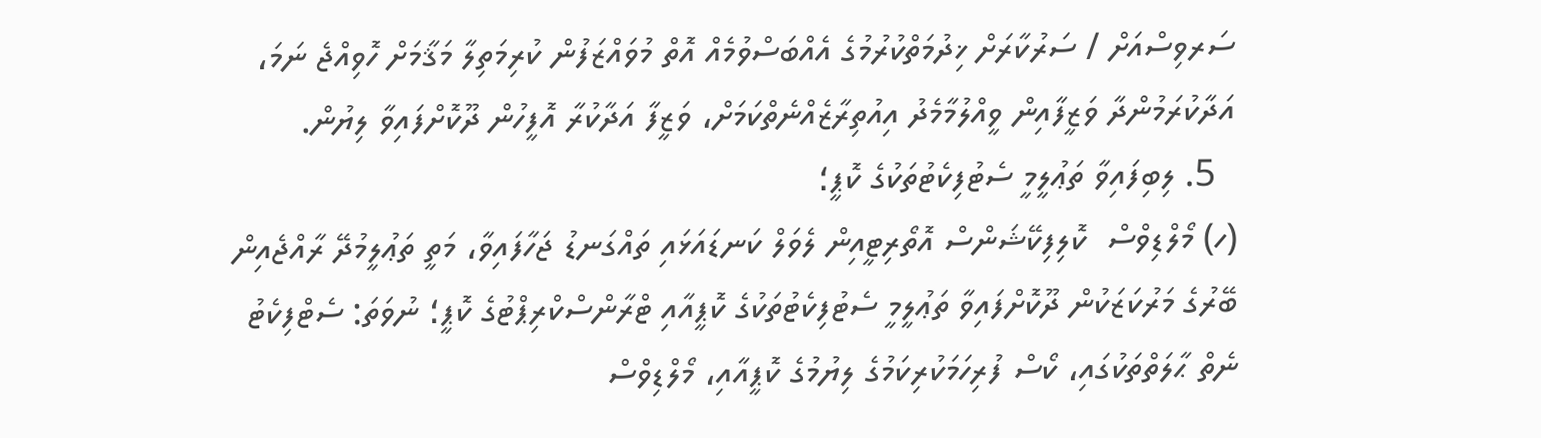ސަރވިސްއަށް / ސަރުކާރަށް ޚިދުމަތްކުރުމުގެ އެއްބަސްވުމެއް އޮތް މުވައްޒަފުން ކުރިމަތިލާ މަޤާމަށް ހޮވިއްޖެ ނަމަ، އަދާކުރަމުންދާ ވަޒީފާއިން ވީއްލުމާމެދު އިއުތިރާޒެއްނެތްކަމަށް، ވަޒީފާ އަދާކުރާ އޮފީހުން ދޫކޮށްފައިވާ ލިޔުން.
  5. ލިބިފައިވާ ތަޢުލީމީ ސެޓުފިކެޓުތަކުގެ ކޮޕީ؛
(ހ) މޯލްޑިވްސް  ކޮލިފިކޭޝަންސް އޮތޯރިޓީއިން ލެވަލް ކަނޑައަޅައި ތައްގަނޑު ޖަހާފައިވާ، މަތީ ތަޢުލީމުދޭ ރާއްޖެއިން ބޭރުގެ މަރުކަޒަކުން ދޫކޮށްފައިވާ ތަޢުލީމީ ސެޓުފިކެޓުތަކުގެ ކޮޕީއާއި ޓްރާންސްކްރިޕްޓުގެ ކޮޕީ؛ ނުވަތަ: ސެޓްފިކެޓު ނެތް ޙާލަތްތަކުގައި، ކޯސް ފުރިހަމަކުރިކަމުގެ ލިޔުމުގެ ކޮޕީއާއި، މޯލްޑިވްސް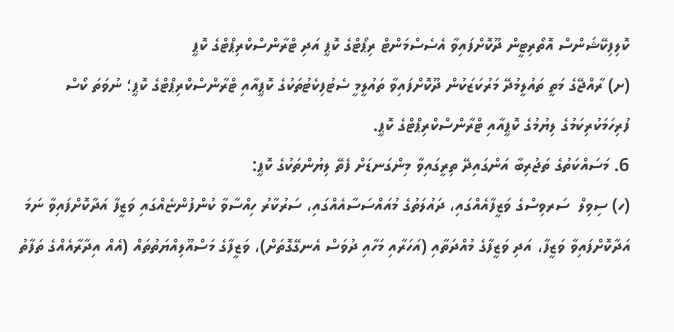ކޮލިފިކޭޝަންސް އޮތޯރިޓީން ދޫކޮށްފައިވާ އެސެސްމަންޓް ރިޕޯޓްގެ ކޮޕީ އަދި ޓްރާންސްކްރިޕްޓްގެ ކޮޕީ
(ށ) ރާއްޖޭގެ މަތީ ތައުލީމުދޭ މަރުކަޒަކުން ދޫކޮށްފައިވާ ތައުލީމީ ސެޓުފިކެޓުތަކުގެ ކޮޕީއާއި ޓްރާންސްކްރިޕްޓްގެ ކޮޕީ؛ ނުވަތަ ކޯސް ފުރިހަމަކުރިކަމުގެ ލިޔުމުގެ ކޮޕީއާއި ޓްރާންސްކްރިޕްޓްގެ ކޮޕީ.
6. މަސައްކަތުގެ ތަޖުރިބާ އަންގައިދޭ ތިރީގައިވާ މިންގަނޑަށް ފެތޭ ލިޔުންތަކުގެ ކޮޕީ:
(ހ) ސިވިލް  ސަރވިސްގެ ވަޒީފާއެއްގައި، ދައުލަތުގެ މުއައްސަސާއެއްގައި، ސަރުކާރު ހިއްސާވާ ކުންފުންޏެއްގައި ވަޒީފާ އަދާކޮށްފައިވާ ނަމަ އަދާކޮށްފައިވާ ވަޒީފާ، އަދި ވަޒީފާގެ މުއްދަތާއި (އަހަރާއި މަހާއި ދުވަސް އެނގޭގޮތަށް)، ވަޒީފާގެ މަސްއޫލިއްޔަތުތައް (އެއް އިދާރާއެއްގެ ތަފާތު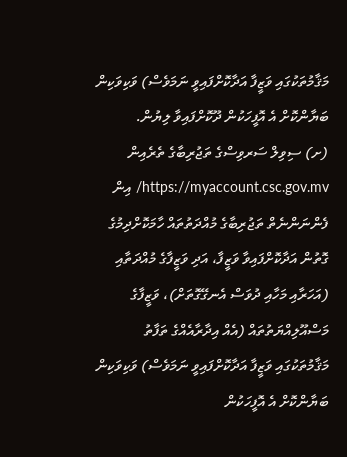މަޤާމުތަކުގައި ވަޒީފާ އަދާކޮށްފައިވީ ނަމަވެސް) ވަކިވަކިން ބަޔާންކޮށް އެ އޮފީހަކުން ދޫކޮށްފައިވާ ލިޔުން.
(ށ) ސިވިލް ސަރވިސްގެ ތަޖުރިބާގެ ތެރެއިން https://myaccount.csc.gov.mv/ އިން ފެންނަންނެތް ތަޖުރިބާގެ މުއްދަތުތައް ހާމަކޮށްދިމުގެ ގޮތުން އަދާކޮށްފައިވާ ވަޒީފާ، އަދި ވަޒީފާގެ މުއްދަތާއި (އަހަރާއި މަހާއި ދުވަސް އެނގޭގޮތަށް)، ވަޒީފާގެ މަސްއޫލިއްޔަތުތައް (އެއް އިދާރާއެއްގެ ތަފާތު މަޤާމުތަކުގައި ވަޒީފާ އަދާކޮށްފައިވީ ނަމަވެސް) ވަކިވަކިން ބަޔާންކޮށް އެ އޮފީހަކުން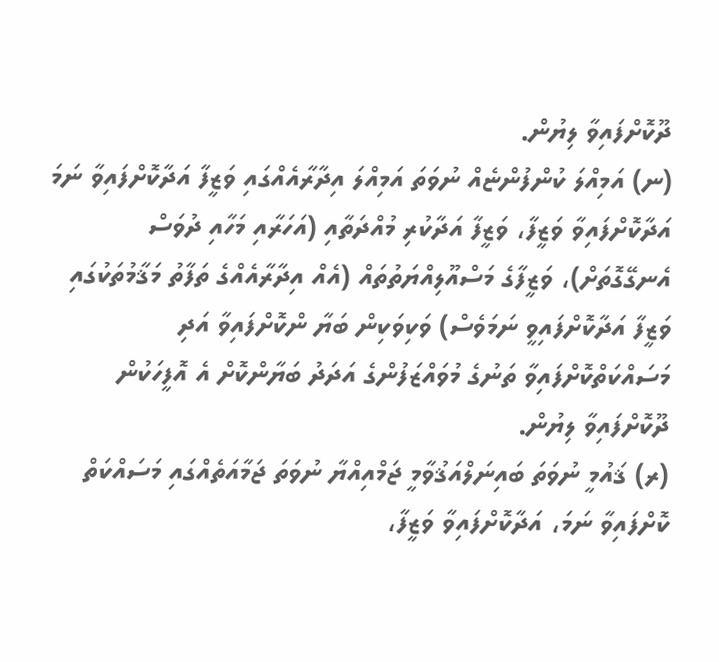ދޫކޮށްފައިވާ ލިޔުން.
(ނ) އަމިއްލަ ކުންފުންޏެއް ނުވަތަ އަމިއްލަ އިދާރާއެއްގައި ވަޒީފާ އަދާކޮށްފައިވާ ނަމަ އަދާކޮށްފައިވާ ވަޒީފާ، ވަޒީފާ އަދާކުރި މުއްދަތާއި (އަހަރާއި މަހާއި ދުވަސް އެނގޭގޮތަށް)، ވަޒީފާގެ މަސްއޫލިއްޔަތުތައް (އެއް އިދާރާއެއްގެ ތަފާތު މަޤާމުތަކުގައި ވަޒީފާ އަދާކޮށްފައިވީ ނަމަވެސް) ވަކިވަކިން ބަޔާ ންކޮށްފައިވާ އަދި މަސައްކަތްކޮށްފައިވާ ތަނުގެ މުވައްޒަފުންގެ އަދަދު ބަޔާންކޮށް އެ އޮފީހަކުން ދޫކޮށްފައިވާ ލިޔުން.
(ރ) ޤައުމީ ނުވަތަ ބައިނަލްއަޤުވާމީ ޖަމްއިއްޔާ ނުވަތަ ޖަމާއަތެއްގައި މަސައްކަތް ކޮށްފައިވާ ނަމަ، އަދާކޮށްފައިވާ ވަޒީފާ،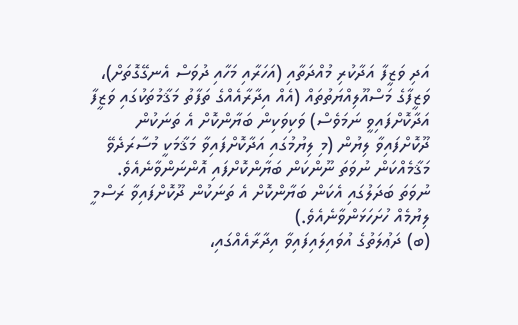އަދި ވަޒީފާ އަދާކުރި މުއްދަތާއި (އަހަރާއި މަހާއި ދުވަސް އެނގޭގޮތަށް)، ވަޒީފާގެ މަސްއޫލިއްޔަތުތައް (އެއް އިދާރާއެއްގެ ތަފާތު މަޤާމުތަކުގައި ވަޒީފާ އަދާކޮށްފައިވީ ނަމަވެސް) ވަކިވަކިން ބަޔާންކޮށް އެ ތަނަކުން ދޫކޮށްފައިވާ ލިޔުން (މި ލިޔުމުގައި އަދާކޮށްފައިވާ މަޤާމަކީ މުސާރަދެވޭ މަޤާމެއްކަން ނުވަތަ ނޫންކަން ބަޔާންކޮށްފައި އޮންނަންވާނެއެވެ. ނުވަތަ ބަދަލުގައި އެކަން ބަޔާންކޮށް އެ ތަނަކުން ދޫކޮށްފައިވާ ރަސްމީ ލިޔުމެއް ހުށަހަޅަންވާނެއެވެ.)
(ބ) ދަޢުލަތުގެ އުވައިލައިފައިވާ އިދާރާއެއްގައި،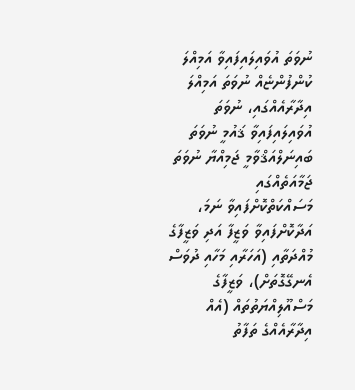ނުވަތަ އުވައިލައިފައިވާ އަމިއްލަ ކުންފުންޏެއް ނުވަތަ އަމިއްލަ އިދާރާއެއްގައި، ނުވަތަ އުވައިލައިފައިވާ ޤައުމީ ނުވަތަ ބައިނަލްއަޤްވާމީ ޖަމިއްޔާ ނުވަތަ ޖަމާއަތެއްގައި މަސައްކަތްކޮށްފައިވާ ނަމަ، އަދާކޮށްފައިވާ ވަޒީފާ އަދި ވަޒީފާގެ މުއްދަތާއި (އަހަރާއި މަހާއި ދުވަސް އެނގޭގޮތަށް)، ވަޒީފާގެ މަސްއޫލިއްޔަތުތައް (އެއް އިދާރާއެއްގެ ތަފާތު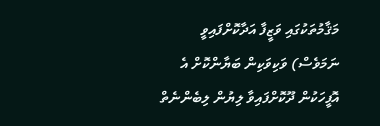މަޤާމުތަކުގައި ވަޒީފާ އަދާކޮށްފައިވީ ނަމަވެސް) ވަކިވަކިން ބަޔާންކޮށް އެ އޮފީހަކުން ދޫކޮށްފައިވާ ލިޔުން ލިބެންނެތް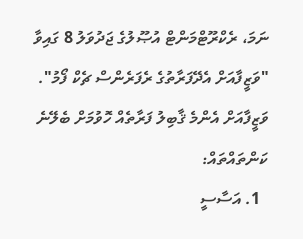ނަމަ، ރެކްރޫޓްމަންޓް އުޞޫލުގެ ޖަދުވަލު 8 ގައިވާ "ވަޒީފާއަށް އެދޭފަރާތުގެ ރެފަރެންސް ޗެކް ފޯމު".
ވަޒީފާއަށް އެންމެ ޤާބިލު ފަރާތެއް ހޮވުމަށް ބެލޭނެ ކަންތައްތައް:
  1. އަސާސީ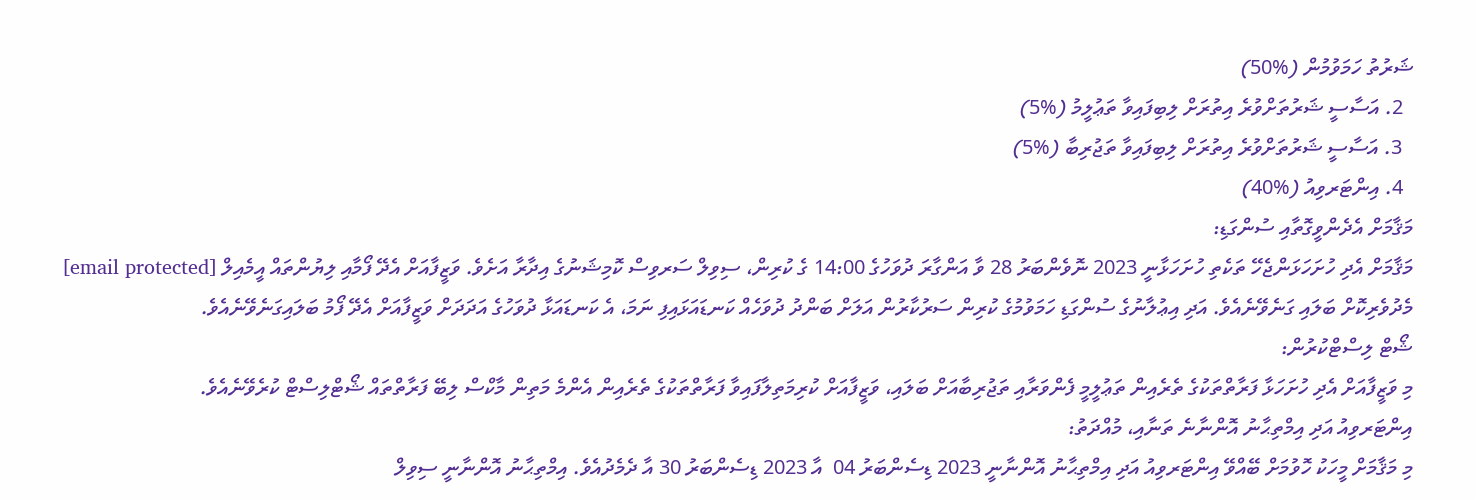ޝަރުތު ހަމަވުމުން (%50)
  2. އަސާސީ ޝަރުތަށްވުރެ އިތުރަށް ލިބިފައިވާ ތަޢުލީމު (%5)
  3. އަސާސީ ޝަރުތަށްވުރެ އިތުރަށް ލިބިފައިވާ ތަޖުރިބާ (%5)
  4. އިންޓަރވިއު (%40)
މަޤާމަށް އެދެންވީގޮތާއި ސުންގަޑި:
މަޤާމަށް އެދި ހުށަހަޅަންޖެހޭ ތަކެތި ހުށަހަޅާނީ 2023 ނޮވެންބަރު 28 ވާ އަންގާރަ ދުވަހުގެ 14:00 ގެ ކުރިން، ސިވިލް ސަރވިސް ކޮމިޝަނުގެ އިދާރާ އަށެވެ. ވަޒީފާއަށް އެދޭ ފޯމާއި ލިޔުންތައް އީމެއިލް [email protected] މެދުވެރިކޮށް ބަލައި ގަނެވޭނެއެވެ. އަދި އިޢުލާނުގެ ސުންގަޑި ހަމަވުމުގެ ކުރިން ސަރުކާރުން އަލަށް ބަންދު ދުވަހެއް ކަނޑައަޅައިފި ނަމަ، އެ ކަނޑައަޅާ ދުވަހުގެ އަދަދަށް ވަޒީފާއަށް އެދޭ ފޯމު ބަލައިގަނެވޭނެއެވެ.
ޝޯޓް ލިސްޓްކުރުން:
މި ވަޒީފާއަށް އެދި ހުށަހަޅާ ފަރާތްތަކުގެ ތެރެއިން ތަޢުލީމީ ފެންވަރާއި ތަޖުރިބާއަށް ބަލައި، ވަޒީފާއަށް ކުރިމަތިލާފައިވާ ފަރާތްތަކުގެ ތެރެއިން އެންމެ މަތިން މާކްސް ލިބޭ ފަރާތްތައް ޝޯޓްލިސްޓް ކުރެވޭނެއެވެ.
އިންޓަރވިއު އަދި އިމްތިޙާނު އޮންނާނެ ތަނާއި، މުއްދަތު:
މި މަޤާމަށް މީހަކު ހޮވުމަށް ބޭއްވޭ އިންޓަރވިއު އަދި އިމްތިޙާނު އޮންނާނީ 2023 ޑިސެންބަރު 04  އާ 2023 ޑިސެންބަރު 30 އާ ދެމެދުއެވެ. އިމްތިޙާނު އޮންނާނީ ސިވިލް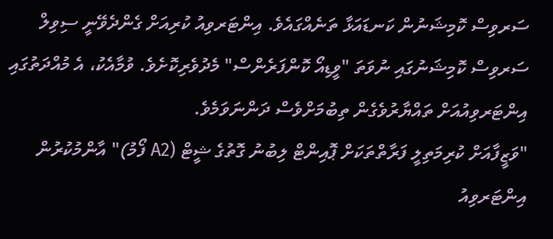ސަރވިސް ކޮމިޝަނުން ކަނޑައަޅާ ތަނެއްގައެވެ. އިންޓަރވިއު ކުރިއަށް ގެންދެވޭނީ ސިވިލް ސަރވިސް ކޮމިޝަނުގައި ނުވަތަ "ވީޑިއޯ ކޮންފަރެންސް" މެދުވެރިކޮށެވެ. ވުމާއެކު، އެ މުއްދަތުގައި އިންޓަރވިއުއަށް ތައްޔާރުވެގެން ތިބުމަށްވެސް ދަންނަވަމެވެ.
"ވަޒީފާއަށް ކުރިމަތިލީ ފަރާތްތަކަށް ޕޮއިންޓް ލިބުނު ގޮތުގެ ޝީޓް (A2 ފޯމު)" އާންމުކުރުން
އިންޓަރވިއު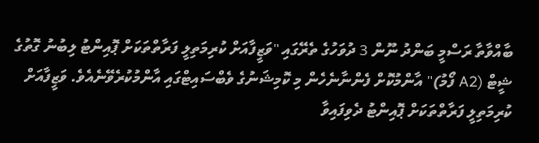ބާއްވާތާ ރަސްމީ ބަންދު ނޫން 3 ދުވަހުގެ ތެރޭގައި "ވަޒީފާއަށް ކުރިމަތިލީ ފަރާތްތަކަށް ޕޮއިންޓު ލިބުނު ގޮތުގެ ޝީޓް (A2 ފޯމު)" އާންމުކޮށް ފެންނާނެހެން މި ކޮމިޝަނުގެ ވެބްސައިޓްގައި އާންމުކުރެވޭނެއެވެ. ވަޒީފާއަށް ކުރިމަތިލީ ފަރާތްތަކަށް ޕޮއިންޓު ދެވިފައިވާ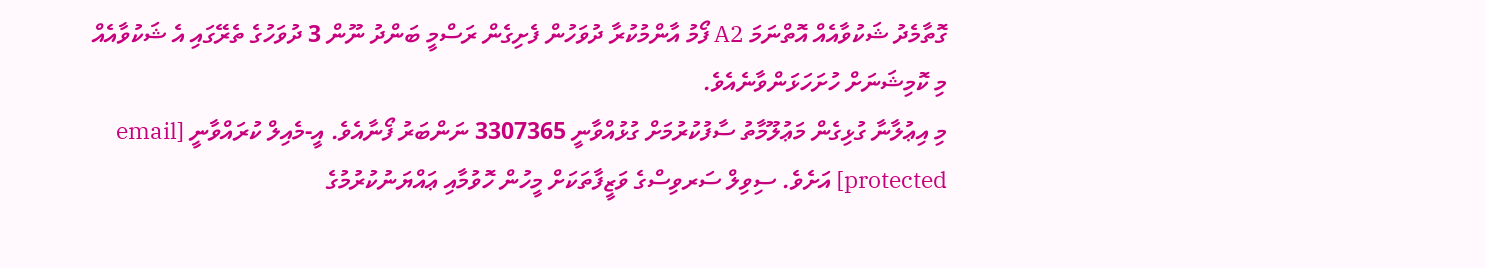ގޮތާމެދު ޝަކުވާއެއް އޮތްނަމަ A2 ފޯމު އާންމުކުރާ ދުވަހުން ފެށިގެން ރަސްމީ ބަންދު ނޫން 3 ދުވަހުގެ ތެރޭގައި އެ ޝަކުވާއެއް މި ކޮމިޝަނަށް ހުށަހަޅަންވާނެއެވެ.
މި އިޢުލާނާ ގުޅިގެން މަޢުލޫމާތު ސާފުކުރުމަށް ގުޅުއްވާނީ 3307365 ނަންބަރު ފޯނާއެވެ. އީ-މެއިލް ކުރައްވާނީ [email protected] އަށެވެ. ސިވިލް ސަރވިސްގެ ވަޒީފާތަކަށް މީހުން ހޮވުމާއި ޢައްޔަނުކުރުމުގެ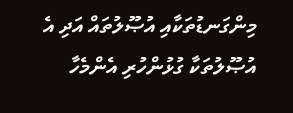މިންގަނޑުތަކާއި އުޞޫލުތައް އަދި އެ އުޞޫލުތަކާ ގުޅުންހުރި އެންމެހާ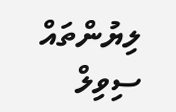ލިޔުންތައް ސިވިލް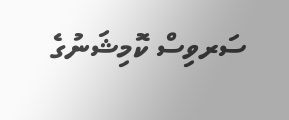ސަރވިސް ކޮމިޝަނުގެ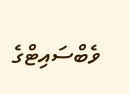ވެބްސައިޓްގެ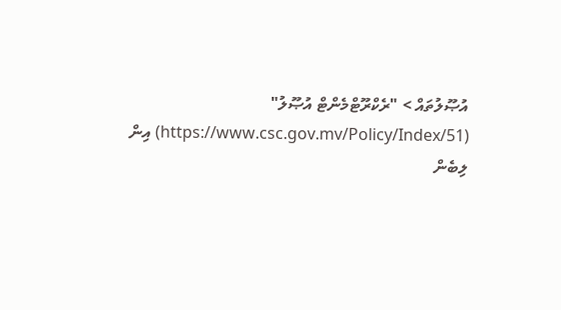އުޞޫލުތައް > "ރެކްރޫޓްމެންޓް އުޞޫލު" (https://www.csc.gov.mv/Policy/Index/51) އިން ލިބެން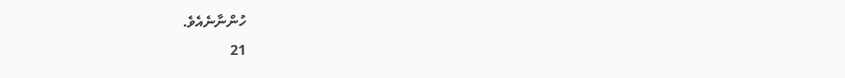ހުންނާނެއެވެ.
21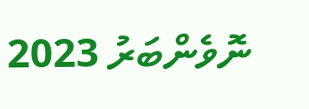ނޮވެންބަރު 2023